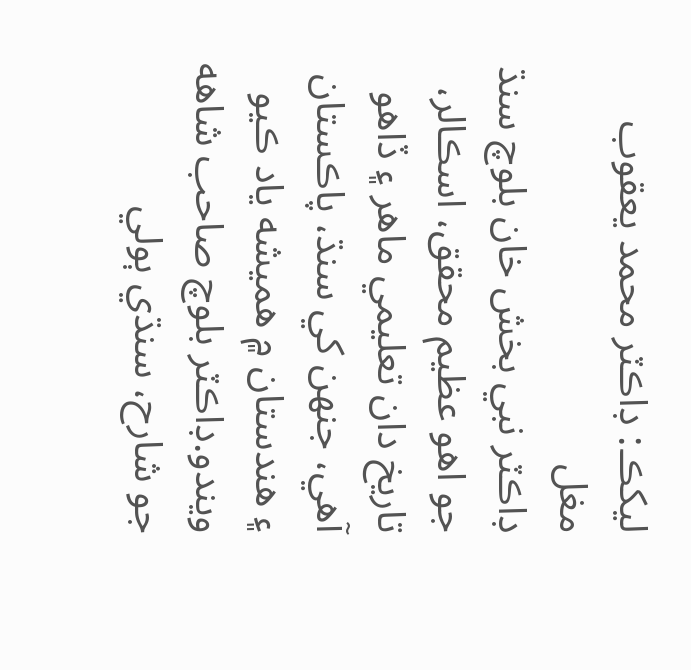ليکڪ: ڊاڪٽر محمد يعقوب مغل
ڊاڪٽر نبي بخش خان بلوچ سنڌ جو اهو عظيم محقق، اسڪالر، تاريخ دان تعليمي ماهر ۽ ڏاهو آهي، جنهن کي سنڌ، پاڪستان ۽ هندستان ۾ هميشه ياد ڪيو ويندو.ڊاڪٽر بلوچ صاحب شاهه جو شارح، سنڌي ٻولي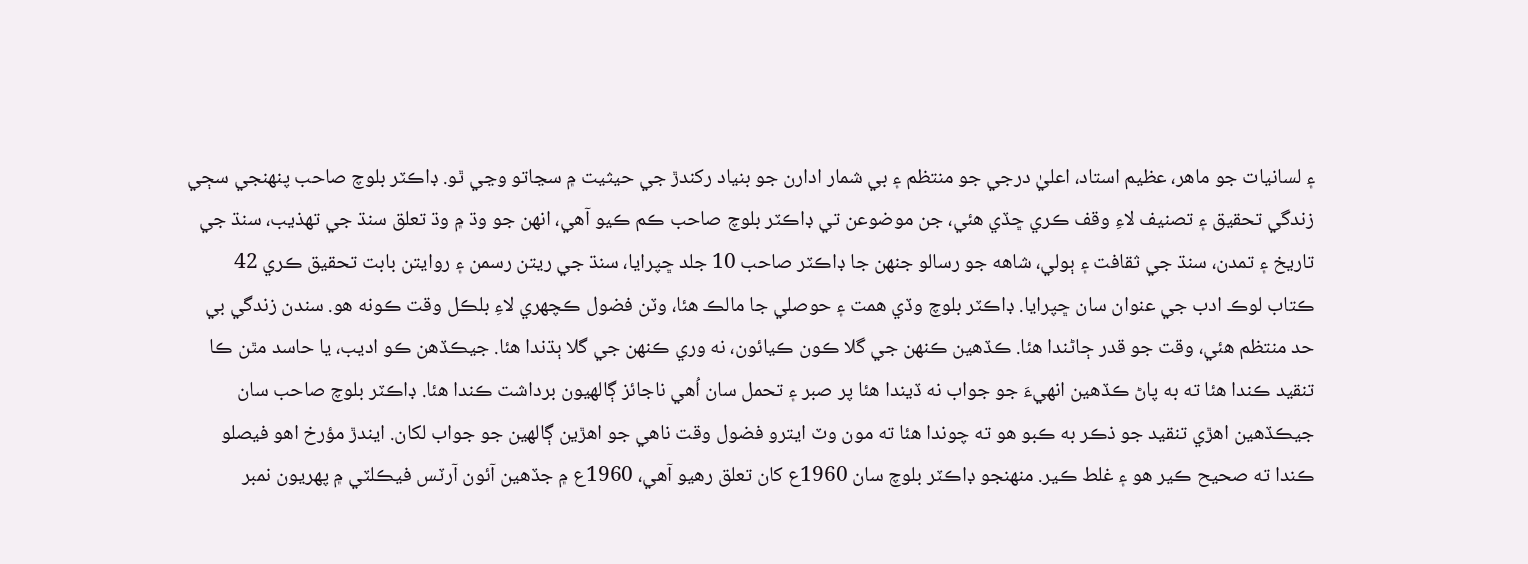۽ لسانيات جو ماهر، عظيم استاد، اعليٰ درجي جو منتظم ۽ بي شمار ادارن جو بنياد رکندڙ جي حيثيت ۾ سڃاتو وڃي ٿو. ڊاڪٽر بلوچ صاحب پنهنجي سڄي زندگي تحقيق ۽ تصنيف لاءِ وقف ڪري ڇڏي هئي، جن موضوعن تي ڊاڪٽر بلوچ صاحب ڪم ڪيو آهي، انهن جو وڌ ۾ وڌ تعلق سنڌ جي تهذيب، سنڌ جي تاريخ ۽ تمدن، سنڌ جي ثقافت ۽ ٻولي، شاهه جو رسالو جنهن جا ڊاڪٽر صاحب 10 جلد ڇپرايا، سنڌ جي ريتن رسمن ۽ روايتن بابت تحقيق ڪري 42 ڪتاب لوڪ ادب جي عنوان سان ڇپرايا. ڊاڪٽر بلوچ وڏي همت ۽ حوصلي جا مالڪ هئا، وٽن فضول ڪچهري لاءِ بلڪل وقت ڪونه هو. سندن زندگي بي حد منتظم هئي، وقت جو قدر ڄاڻندا هئا. ڪڏهين ڪنهن جي گلا ڪون ڪيائون، نه وري ڪنهن جي گلا ٻڌندا هئا. جيڪڏهن ڪو اديب، يا حاسد مٿن ڪا تنقيد ڪندا هئا ته به پاڻ ڪڏهين انهيءَ جو جواب نه ڏيندا هئا پر صبر ۽ تحمل سان اُهي ناجائز ڳالهيون برداشت ڪندا هئا. ڊاڪٽر بلوچ صاحب سان جيڪڏهين اهڙي تنقيد جو ذڪر به ڪبو هو ته چوندا هئا ته مون وٽ ايترو فضول وقت ناهي جو اهڙين ڳالهين جو جواب لکان. ايندڙ مؤرخ اهو فيصلو ڪندا ته صحيح ڪير هو ۽ غلط ڪير. منهنجو ڊاڪٽر بلوچ سان 1960ع کان تعلق رهيو آهي، 1960ع ۾ جڏهين آئون آرٽس فيڪلٽي ۾ پهريون نمبر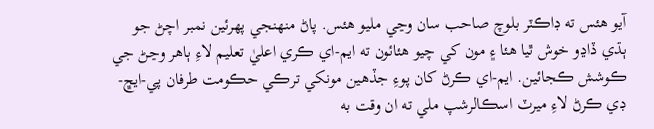آيو هئس ته ڊاڪٽر بلوچ صاحب سان وڃي مليو هئس. پاڻ منهنجي پهرئين نمبر اچڻ جو ٻڌي ڏاڍو خوش ٿيا هئا ۽ مون کي چيو هئائون ته ايم-اي ڪري اعليٰ تعليم لاءِ ٻاهر وڃڻ جي ڪوشش ڪجائين. ايم-اي ڪرڻ کان پوءِ جڏهين مونکي ترڪي حڪومت طرفان پي-ايڇ-ڊي ڪرڻ لاءِ ميرٽ اسڪالرشپ ملي ته ان وقت به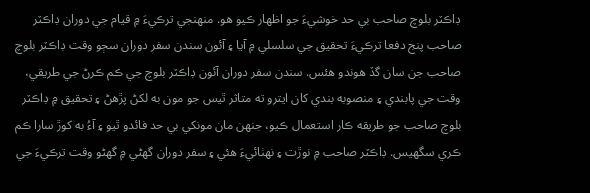ڊاڪٽر بلوچ صاحب بي حد خوشيءَ جو اظهار ڪيو هو. منهنجي ترڪيءَ ۾ قيام جي دوران ڊاڪٽر صاحب پنج دفعا ترڪيءَ تحقيق جي سلسلي ۾ آيا ۽ آئون سندن سفر دوران سڄو وقت ڊاڪٽر بلوچ صاحب جن سان گڏ هوندو هئس. سندن سفر دوران آئون ڊاڪٽر بلوچ جي ڪم ڪرڻ جي طريقي، وقت جي پابندي ۽ منصوبه بندي کان ايترو ته متاثر ٿيس جو مون به لکڻ پڙهڻ ۽ تحقيق ۾ ڊاڪٽر بلوچ صاحب جو طريقه ڪار استعمال ڪيو، جنهن مان مونکي بي حد فائدو ٿيو ۽ آءُ به کوڙ سارا ڪم ڪري سگهيس. ڊاڪٽر صاحب ۾ نوڙت ۽ نهٺائيءَ هئي ۽ سفر دوران گهڻي ۾ گهڻو وقت ترڪيءَ جي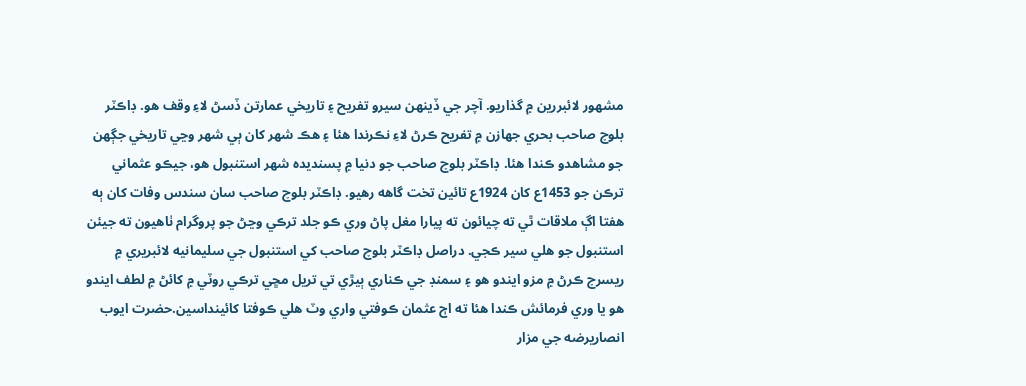مشهور لائبررين ۾ گذاريو. آچر جي ڏينهن سيرو تفريح ۽ تاريخي عمارتن ڏسڻ لاءِ وقف هو. ڊاڪٽر بلوچ صاحب بحري جهازن ۾ تفريح ڪرڻ لاءِ نڪرندا هئا ۽ هڪ شهر کان ٻي شهر وڃي تاريخي جڳهن جو مشاهدو ڪندا هئا. ڊاڪٽر بلوچ صاحب جو دنيا ۾ پسنديده شهر استنبول هو، جيڪو عثماني ترڪن جو 1453ع کان 1924ع تائين تخت گاهه رهيو. ڊاڪٽر بلوچ صاحب سان سندس وفات کان ٻه هفتا اڳ ملاقات ٿي ته چيائون ته پيارا مغل پاڻ وري ڪو جلد ترڪي وڃڻ جو پروگرام ٺاهيون ته جيئن استنبول جو هلي سير ڪجي. دراصل ڊاڪٽر بلوچ صاحب کي استنبول جي سليمانيه لائبريري ۾ ريسرچ ڪرڻ ۾ مزو ايندو هو ۽ سمنڊ جي ڪناري ٻيڙي تي تريل مڇي ترڪي روٽي ۾ کائڻ ۾ لطف ايندو هو يا وري فرمائش ڪندا هئا ته اڄ عثمان ڪوفتي واري وٽ هلي ڪوفتا کائينداسين.حضرت ايوب انصاريرضه جي مزار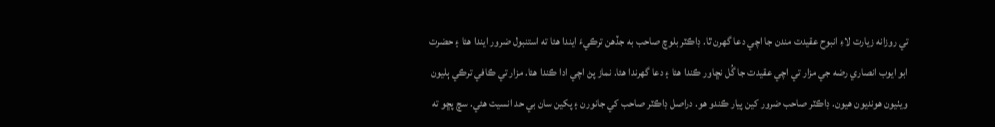تي روزانه زيارت لاءِ انبوح عقيدت مندن جا اچي دعا گهرن ٿا. ڊاڪٽر بلوچ صاحب به جڏهن ترڪيءَ ايندا هئا ته استنبول ضرور ايندا هئا ۽ حضرت ابو ايوب انصاري رضه جي مزار تي اچي عقيدت جا گُل نڇاور ڪندا هئا ۽ دعا گهرندا هئا. نماز پڻ اچي ادا ڪندا هئا. مزار تي ڪافي ترڪي ٻليون ويٺيون هونديون هيون. ڊاڪٽر صاحب ضرور کين پيار ڪندو هو. دراصل ڊاڪٽر صاحب کي جانورن ۽ پکين سان بي حد انسيت هئي. سچ پڇو ته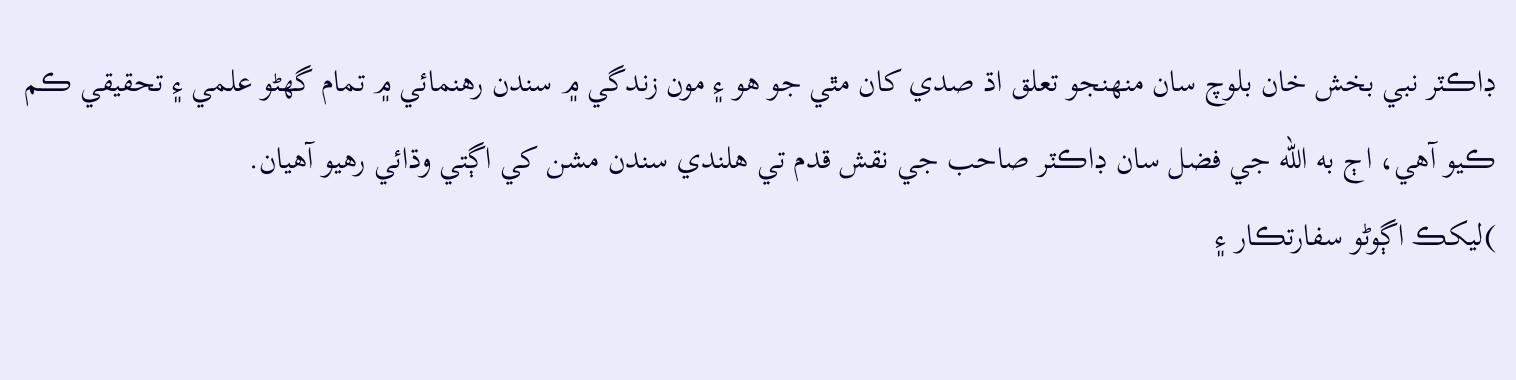ڊاڪٽر نبي بخش خان بلوچ سان منهنجو تعلق اڌ صدي کان مٿي جو هو ۽ مون زندگي ۾ سندن رهنمائي ۾ تمام گهڻو علمي ۽ تحقيقي ڪم ڪيو آهي، اڄ به الله جي فضل سان ڊاڪٽر صاحب جي نقش قدم تي هلندي سندن مشن کي اڳتي وڌائي رهيو آهيان.
)ليکڪ اڳوڻو سفارتڪار ۽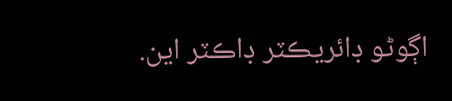اڳوڻو ڊائريڪٽر ڊاڪٽر اين.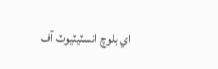اي بلوچ انسٽيٽيوٽ آف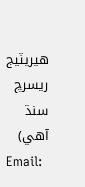هيريٽيج ريسرچ سنڌ آھي)
Email: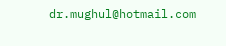dr.mughul@hotmail.com